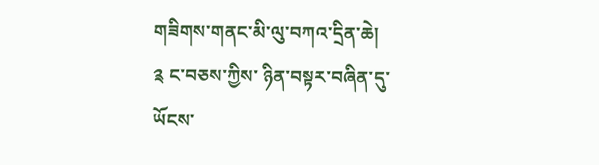གཟིགས་གནང་མི་ལུ་བཀའ་དྲིན་ཆེ།
༉ ང་བཅས་ཀྱིས་ ཉིན་བསྟར་བཞིན་དུ་
ཡོངས་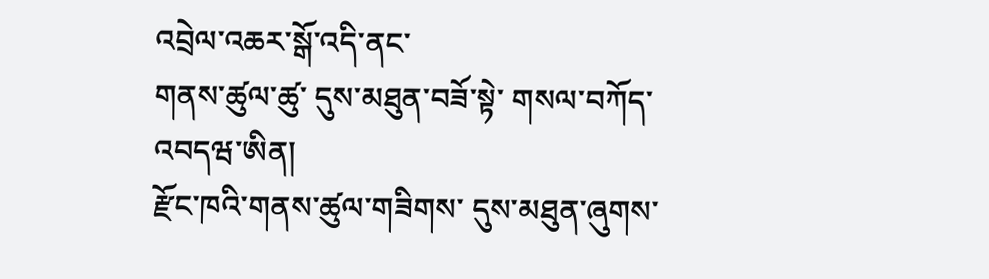འབྲེལ་འཆར་སྒོ་འདི་ནང་
གནས་ཚུལ་ཚུ་ དུས་མཐུན་བཟོ་སྟེ་ གསལ་བཀོད་འབདཝ་ཨིན།
རྫོང་ཁའི་གནས་ཚུལ་གཟིགས་ དུས་མཐུན་ཞུགས་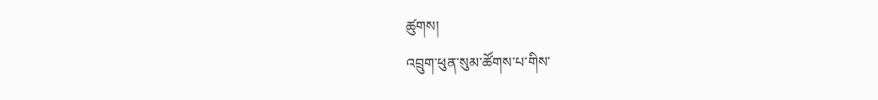ཚུགས།
འབྲུག་ཕུན་སུམ་ཚོགས་པ་གིས་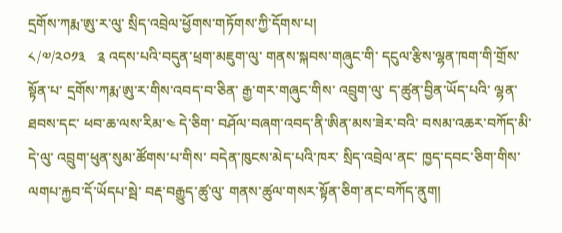དྲགོས་ཀརྨ་ཨུ་ར་ལུ་ སྲིད་འབྲེལ་ཕྱོགས་གཏོགས་ཀྱི་དོགས་པ།
༨/༧/༢༠༡༣   ༉ འདས་པའི་བདུན་ཕྲག་མཇུག་ལུ་ གནས་སྐབས་གཞུང་གི་ དངུལ་རྩིས་ལྷན་ཁག་གི་གྲོས་སྟོན་པ་ དྲགོས་ཀརྨ་ཨུ་ར་གིས་འབད་བ་ཅིན་ རྒྱ་གར་གཞུང་གིས་ འབྲུག་ལུ་ ད་ཚུན་བྱིན་ཡོད་པའི་ ལྷན་ཐབས་དང་ ཕབ་ཆ་ལས་རིམ་༤ དེ་ཅིག་ བཤོལ་བཞག་འབད་ནི་ཨིན་མས་ཟེར་བའི་ བསམ་འཆར་བཀོད་མི་དེ་ལུ་ འབྲུག་ཕུན་སུམ་ཚོགས་པ་གིས་ བདེན་ཁུངས་མེད་པའི་ཁར་ སྲིད་འབྲེལ་ནང་ ཁྱད་དབང་ཅིག་གིས་ ལགཔ་རྐྱབ་དོ་ཡོདཔ་སྦེ་ བརྡ་བརྒྱུད་ཚུ་ལུ་ གནས་ཚུལ་གསར་སྟོན་ཅིག་ནང་བཀོད་ནུག།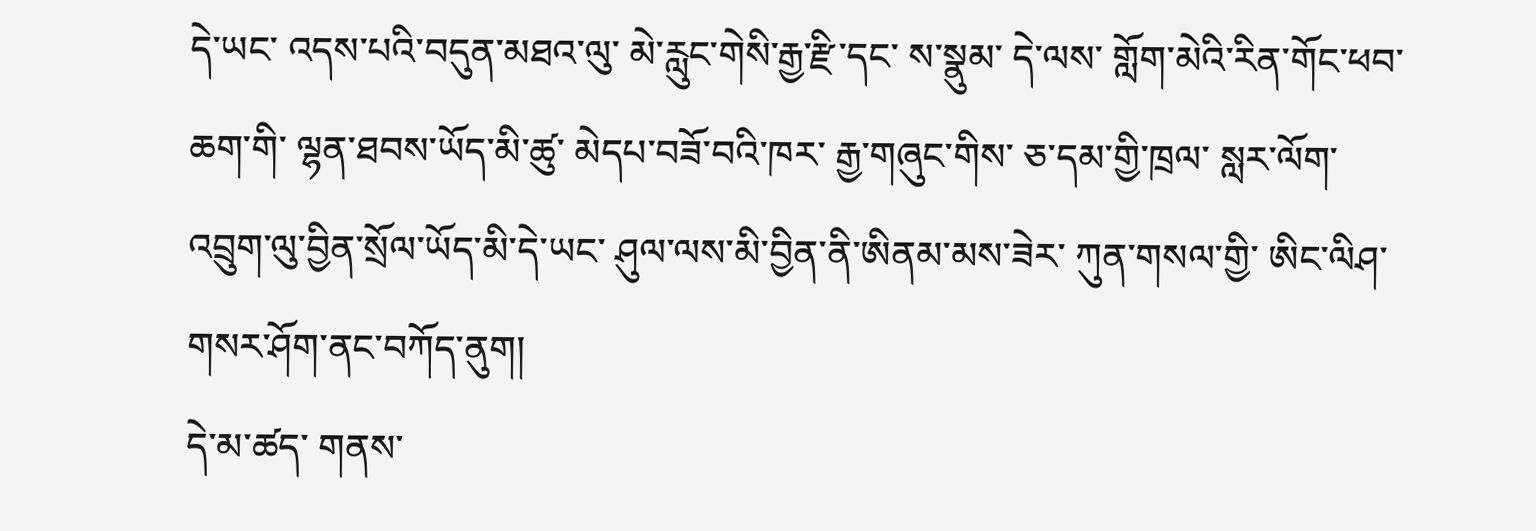དེ་ཡང་ འདས་པའི་བདུན་མཐའ་ལུ་ མེ་རླུང་གེསི་རྒྱ་རྫི་དང་ ས་སྣུམ་ དེ་ལས་ གློག་མེའི་རིན་གོང་ཕབ་ཆག་གི་ ལྷན་ཐབས་ཡོད་མི་ཚུ་ མེདཔ་བཟོ་བའི་ཁར་ རྒྱ་གཞུང་གིས་ ཅ་དམ་གྱི་ཁྲལ་ སླར་ལོག་འབྲུག་ལུ་བྱིན་སྲོལ་ཡོད་མི་དེ་ཡང་ ཤུལ་ལས་མི་བྱིན་ནི་ཨིནམ་མས་ཟེར་ ཀུན་གསལ་གྱི་ ཨིང་ལིཤ་གསར་ཤོག་ནང་བཀོད་ནུག།
དེ་མ་ཚད་ གནས་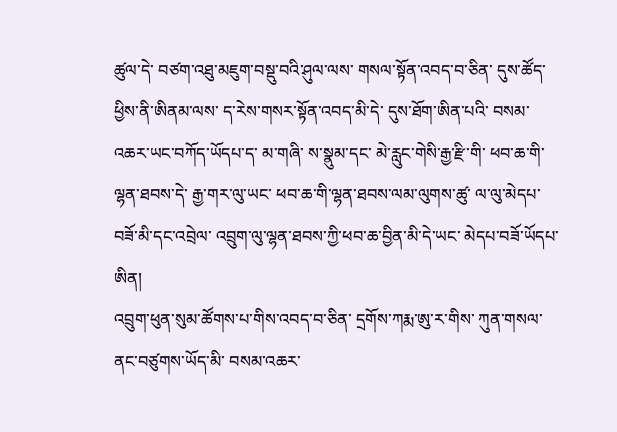ཚུལ་དེ་ བཙག་འཐུ་མཇུག་བསྡུ་བའི་ཤུལ་ལས་ གསལ་སྟོན་འབད་བ་ཅིན་ དུས་ཚོད་ཕྱིས་ནི་ཨིནམ་ལས་ ད་རེས་གསར་སྟོན་འབད་མི་དེ་ དུས་ཐོག་ཨིན་པའི་ བསམ་འཆར་ཡང་བཀོད་ཡོདཔ་ད་ མ་གཞི་ ས་སྣུམ་དང་ མེ་རླུང་གེསི་རྒྱ་རྫི་གི་ ཕབ་ཆ་གི་ལྷན་ཐབས་དེ་ རྒྱ་གར་ལུ་ཡང་ ཕབ་ཆ་གི་ལྷན་ཐབས་ལམ་ལུགས་ཚུ་ ལ་ལུ་མེདཔ་བཟོ་མི་དང་འབྲེལ་ འབྲུག་ལུ་ལྷན་ཐབས་ཀྱི་ཕབ་ཆ་བྱིན་མི་དེ་ཡང་ མེདཔ་བཟོ་ཡོདཔ་ཨིན།
འབྲུག་ཕུན་སུམ་ཚོགས་པ་གིས་འབད་བ་ཅིན་ དྲགོས་ཀརྨ་ཨུ་ར་གིས་ ཀུན་གསལ་ནང་བཙུགས་ཡོད་མི་ བསམ་འཆར་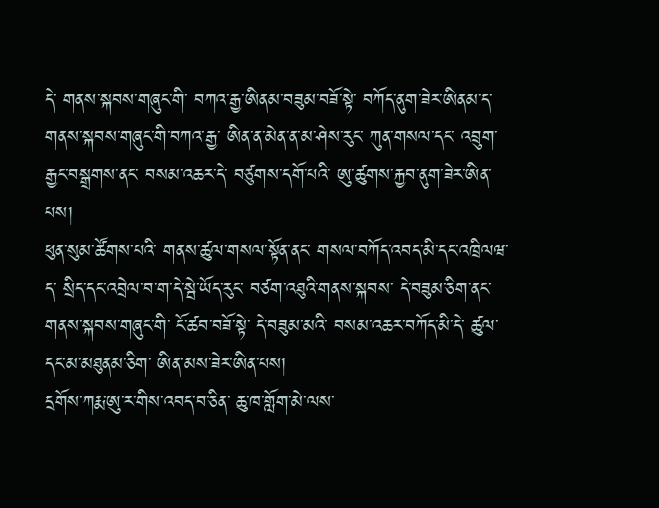དེ་ གནས་སྐབས་གཞུང་གི་ བཀའ་རྒྱ་ཨིནམ་བཟུམ་བཟོ་སྟེ་ བཀོད་ནུག་ཟེར་ཨིནམ་ད་ གནས་སྐབས་གཞུང་གི་བཀའ་རྒྱ་ ཨིན་ན་མེན་ན་མ་ཤེས་རུང་ ཀུན་གསལ་དང་ འབྲུག་རྒྱང་བསྒྲགས་ནང་ བསམ་འཆར་དེ་ བཙུགས་དགོ་པའི་ ཨུ་ཚུགས་རྐྱབ་ནུག་ཟེར་ཨིན་པས།
ཕུན་སུམ་ཚོགས་པའི་ གནས་ཚུལ་གསལ་སྟོན་ནང་ གསལ་བཀོད་འབད་མི་དང་འཁྲིལཝ་ད་ སྲིད་དང་འབྲེལ་བ་ག་དེ་སྦེ་ཡོད་རུང་ བཙག་འཐུའི་གནས་སྐབས་ དེ་བཟུམ་ཅིག་ནང་ གནས་སྐབས་གཞུང་གི་ ངོ་ཚབ་བཟོ་སྟེ་ དེ་བཟུམ་མའི་ བསམ་འཆར་བཀོད་མི་དེ་ ཚུལ་དང་མ་མཐུནམ་ཅིག་ ཨིན་མས་ཟེར་ཨིན་པས།
དྲགོས་ཀརྨ་ཨུ་ར་གིས་འབད་བ་ཅིན་ ཆུ་ཁ་གློག་མེ་ལས་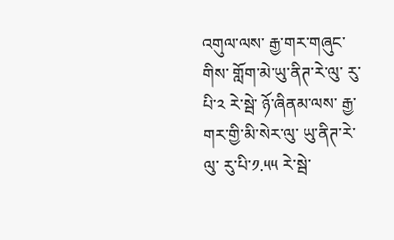འགུལ་ལས་ རྒྱ་གར་གཞུང་གིས་ གློག་མེ་ཡུ་ནིཊ་རེ་ལུ་ རུ་པི་༢ རེ་སྦེ་ ཉོ་ཞིནམ་ལས་ རྒྱ་གར་གྱི་མི་སེར་ལུ་ ཡུ་ནིཊ་རེ་ལུ་ རུ་པི་༡.༥༥ རེ་སྦེ་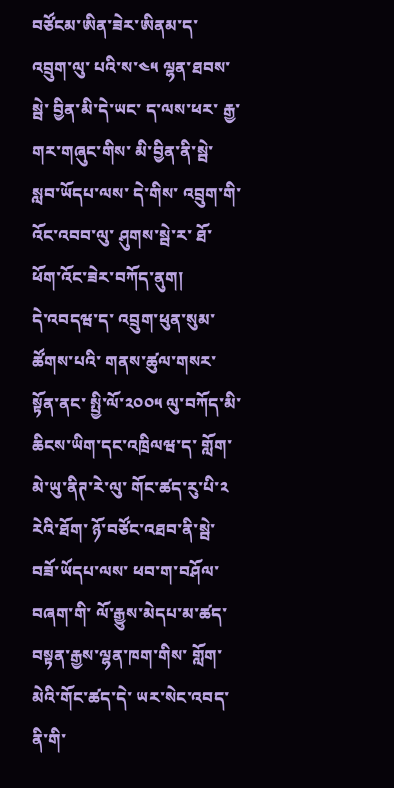བཙོངམ་ཨིན་ཟེར་ཨིནམ་ད་ འབྲུག་ལུ་ པའི་ས་༤༥ ལྷན་ཐབས་སྦེ་ བྱིན་མི་དེ་ཡང་ ད་ལས་ཕར་ རྒྱ་གར་གཞུང་གིས་ མི་བྱིན་ནི་སྦེ་ སླབ་ཡོདཔ་ལས་ དེ་གིས་ འབྲུག་གི་འོང་འབབ་ལུ་ ཤུགས་སྦེ་ར་ ཐོ་ཕོག་འོང་ཟེར་བཀོད་ནུག།
དེ་འབདཝ་ད་ འབྲུག་ཕུན་སུམ་ཚོགས་པའི་ གནས་ཚུལ་གསར་སྟོན་ནང་ སྤྱི་ལོ་༢༠༠༥ ལུ་བཀོད་མི་ ཆིངས་ཡིག་དང་འཁྲིལཝ་ད་ གློག་མེ་ཡུ་ནིཊ་རེ་ལུ་ གོང་ཚད་རུ་པི་༢ རེའི་ཐོག་ ཉོ་བཙོང་འཐབ་ནི་སྦེ་ བཟོ་ཡོདཔ་ལས་ ཕབ་ག་བཤོལ་བཞག་གི་ ལོ་རྒྱུས་མེདཔ་མ་ཚད་ བསྟན་རྒྱས་ལྷན་ཁག་གིས་ གློག་མེའི་གོང་ཚད་དེ་ ཡར་སེང་འབད་ནི་གི་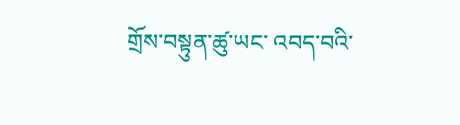གྲོས་བསྟུན་ཚུ་ཡང་ འབད་བའི་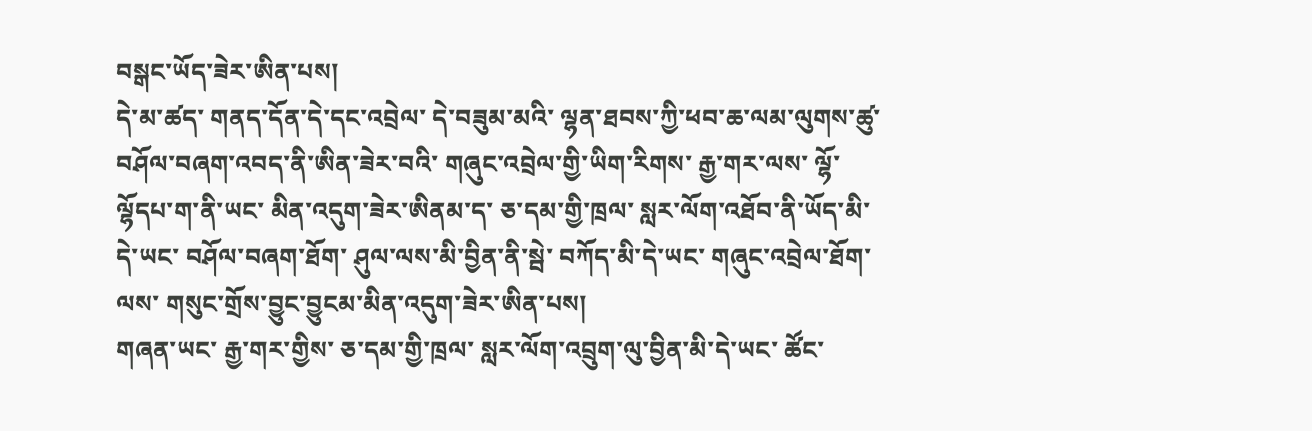བསྒང་ཡོད་ཟེར་ཨིན་པས།
དེ་མ་ཚད་ གནད་དོན་དེ་དང་འབྲེལ་ དེ་བཟུམ་མའི་ ལྷན་ཐབས་ཀྱི་ཕབ་ཆ་ལམ་ལུགས་ཚུ་ བཤོལ་བཞག་འབད་ནི་ཨིན་ཟེར་བའི་ གཞུང་འབྲེལ་གྱི་ཡིག་རིགས་ རྒྱ་གར་ལས་ ལྷོ་ལྷོདཔ་ག་ནི་ཡང་ མིན་འདུག་ཟེར་ཨིནམ་ད་ ཅ་དམ་གྱི་ཁྲལ་ སླར་ལོག་འཐོབ་ནི་ཡོད་མི་དེ་ཡང་ བཤོལ་བཞག་ཐོག་ ཤུལ་ལས་མི་བྱིན་ནི་སྦེ་ བཀོད་མི་དེ་ཡང་ གཞུང་འབྲེལ་ཐོག་ལས་ གསུང་གྲོས་བྱུང་བྱུངམ་མིན་འདུག་ཟེར་ཨིན་པས།
གཞན་ཡང་ རྒྱ་གར་གྱིས་ ཅ་དམ་གྱི་ཁྲལ་ སླར་ལོག་འབྲུག་ལུ་བྱིན་མི་དེ་ཡང་ ཚོང་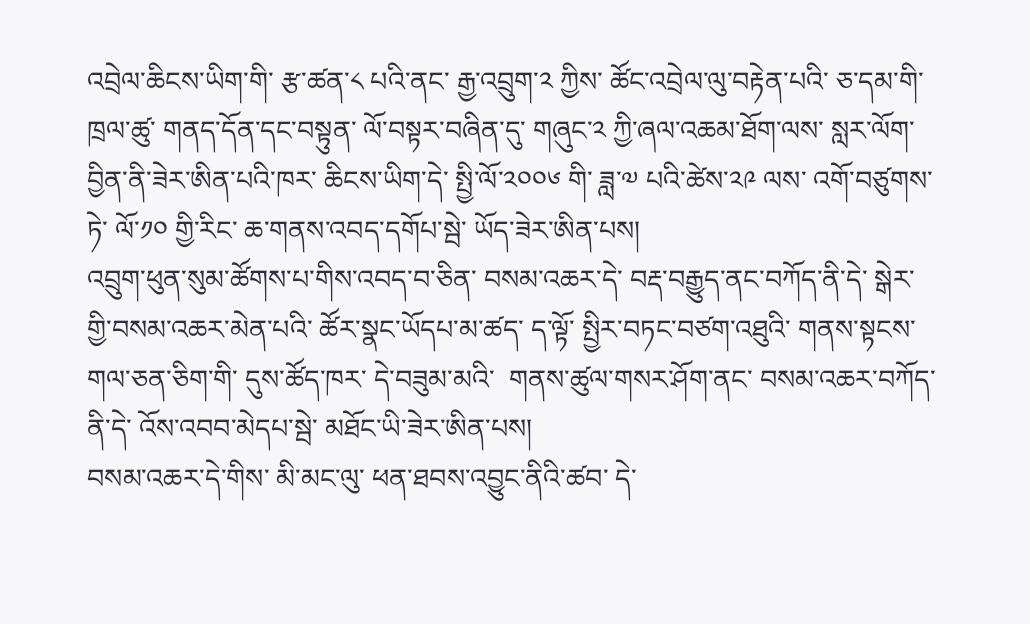འབྲེལ་ཆིངས་ཡིག་གི་ རྩ་ཚན་༨ པའི་ནང་ རྒྱ་འབྲུག་༢ ཀྱིས་ ཚོང་འབྲེལ་ལུ་བརྟེན་པའི་ ཅ་དམ་གི་ཁྲལ་ཚུ་ གནད་དོན་དང་བསྟུན་ ལོ་བསྟར་བཞིན་དུ་ གཞུང་༢ ཀྱི་ཞལ་འཆམ་ཐོག་ལས་ སླར་ལོག་བྱིན་ནི་ཟེར་ཨིན་པའི་ཁར་ ཆིངས་ཡིག་དེ་ སྤྱི་ལོ་༢༠༠༦ གི་ ཟླ་༧ པའི་ཚེས་༢༩ ལས་ འགོ་བཙུགས་ཏེ་ ལོ་༡༠ གྱི་རིང་ ཆ་གནས་འབད་དགོཔ་སྦེ་ ཡོད་ཟེར་ཨིན་པས།
འབྲུག་ཕུན་སུམ་ཚོགས་པ་གིས་འབད་བ་ཅིན་ བསམ་འཆར་དེ་ བརྡ་བརྒྱུད་ནང་བཀོད་ནི་དེ་ སྒེར་གྱི་བསམ་འཆར་མེན་པའི་ ཚོར་སྣང་ཡོདཔ་མ་ཚད་ ད་ལྟོ་ སྤྱིར་བཏང་བཙག་འཐུའི་ གནས་སྟངས་གལ་ཅན་ཅིག་གི་ དུས་ཚོད་ཁར་ དེ་བཟུམ་མའི་  གནས་ཚུལ་གསར་ཤོག་ནང་ བསམ་འཆར་བཀོད་ནི་དེ་ འོས་འབབ་མེདཔ་སྦེ་ མཐོང་ཡི་ཟེར་ཨིན་པས།
བསམ་འཆར་དེ་གིས་ མི་མང་ལུ་ ཕན་ཐབས་འབྱུང་ནིའི་ཚབ་ དེ་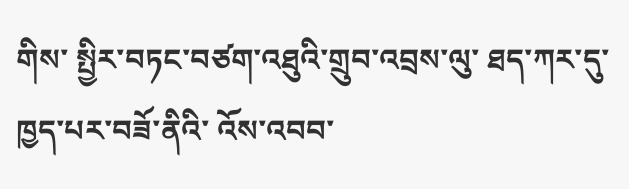གིས་ སྤྱིར་བཏང་བཙག་འཐུའི་གྲུབ་འབྲས་ལུ་ ཐད་ཀར་དུ་ ཁྱད་པར་བཟོ་ནིའི་ འོས་འབབ་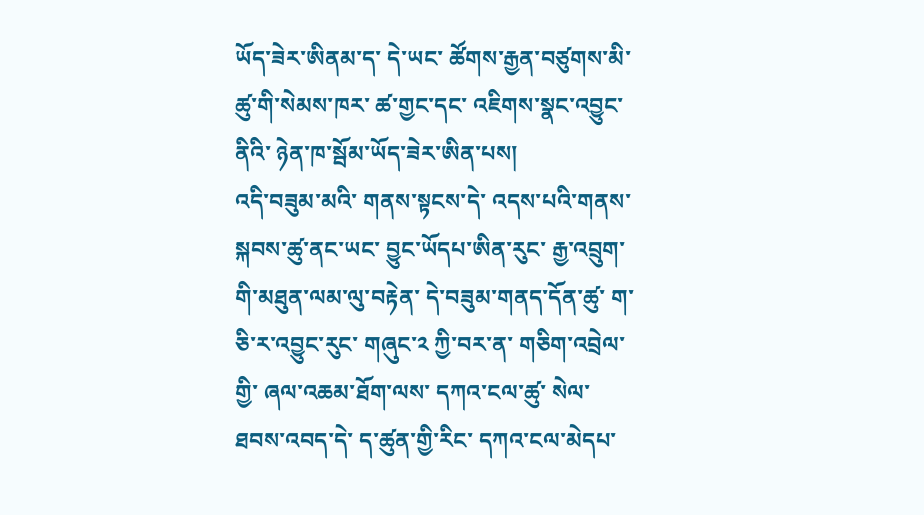ཡོད་ཟེར་ཨིནམ་ད་ དེ་ཡང་ ཚོགས་རྒྱན་བཙུགས་མི་ཚུ་གི་སེམས་ཁར་ ཚ་གྱང་དང་ འཇིགས་སྣང་འབྱུང་ནིའི་ ཉེན་ཁ་སྦོམ་ཡོད་ཟེར་ཨིན་པས།
འདི་བཟུམ་མའི་ གནས་སྟངས་དེ་ འདས་པའི་གནས་སྐབས་ཚུ་ནང་ཡང་ བྱུང་ཡོདཔ་ཨིན་རུང་ རྒྱ་འབྲུག་གི་མཐུན་ལམ་ལུ་བརྟེན་ དེ་བཟུམ་གནད་དོན་ཚུ་ ག་ཅི་ར་འབྱུང་རུང་ གཞུང་༢ ཀྱི་བར་ན་ གཅིག་འབྲེལ་གྱི་ ཞལ་འཆམ་ཐོག་ལས་ དཀའ་ངལ་ཚུ་ སེལ་ཐབས་འབད་དེ་ ད་ཚུན་གྱི་རིང་ དཀའ་ངལ་མེདཔ་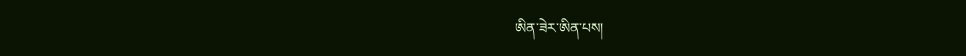ཨིན་ཟེར་ཨིན་པས།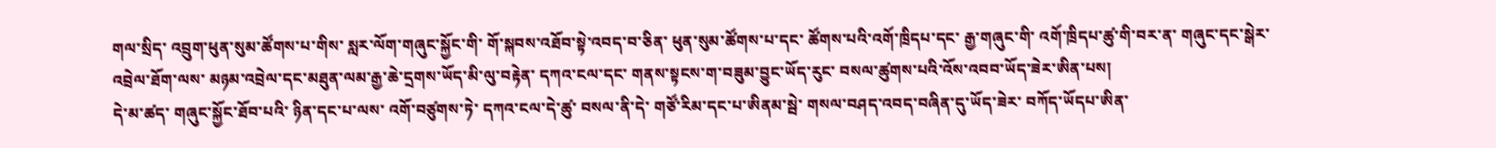གལ་སྲིད་ འབྲུག་ཕུན་སུམ་ཚོགས་པ་གིས་ སླར་ལོག་གཞུང་སྐྱོང་གི་ གོ་སྐབས་འཐོབ་སྟེ་འབད་བ་ཅིན་ ཕུན་སུམ་ཚོགས་པ་དང་ ཚོགས་པའི་འགོ་ཁྲིདཔ་དང་ རྒྱ་གཞུང་གི་ འགོ་ཁྲིདཔ་ཚུ་གི་བར་ན་ གཞུང་དང་སྒེར་འབྲེལ་ཐོག་ལས་ མཉམ་འབྲེལ་དང་མཐུན་ལམ་རྒྱ་ཆེ་དྲགས་ཡོད་མི་ལུ་བརྟེན་ དཀའ་ངལ་དང་ གནས་སྟངས་ག་བཟུམ་བྱུང་ཡོད་རུང་ བསལ་ཚུགས་པའི་འོས་འབབ་ཡོད་ཟེར་ཨིན་པས།
དེ་མ་ཚད་ གཞུང་སྐྱོང་ཐོབ་པའི་ ཉིན་དང་པ་ལས་ འགོ་བཙུགས་ཏེ་ དཀའ་ངལ་དེ་ཚུ་ བསལ་ནི་དེ་ གཙོ་རིམ་དང་པ་ཨིནམ་སྦེ་ གསལ་བཤད་འབད་བཞིན་དུ་ཡོད་ཟེར་ བཀོད་ཡོདཔ་ཨིན་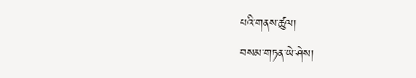པའི་གནས་ཚུལ།
བསམ་གཏན་ཡེ་ཤེས།